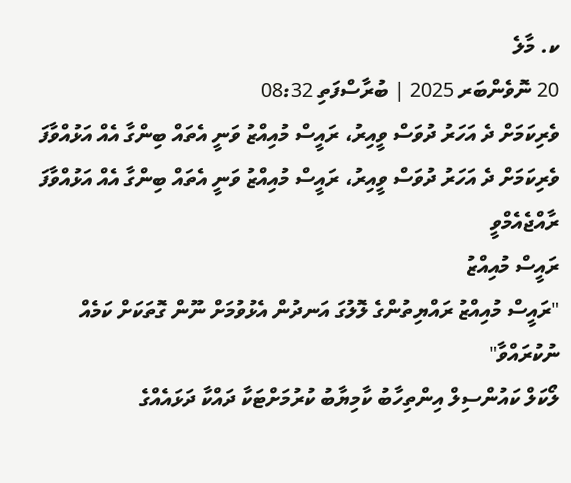ކ. މާލެ
20 ނޮވެންބަރ 2025 | ބުރާސްފަތި 08:32
ވެރިކަމަށް ދެ އަހަރު ދުވަސް ވީއިރު، ރައީސް މުއިއްޒު ވަނީ އެތައް ބިންގާ އެއް އަޅުއްވާފަ
ވެރިކަމަށް ދެ އަހަރު ދުވަސް ވީއިރު، ރައީސް މުއިއްޒު ވަނީ އެތައް ބިންގާ އެއް އަޅުއްވާފަ
ރާއްޖެއެމްވީ
ރައީސް މުއިއްޒު
"ރައީސް މުއިއްޒު ރައްޔިތުންގެ ލޮލުގަ އަނދުން އެޅުވުމަށް ނޫން ގޮތަކަށް ކަމެއް ނުކުރައްވާ"
ލޯކަލް ކައުންސިލް އިންތިހާބު ކާމިޔާބު ކުރުމަށްޓަކާ ދައްކާ ދަޅައެއްގެ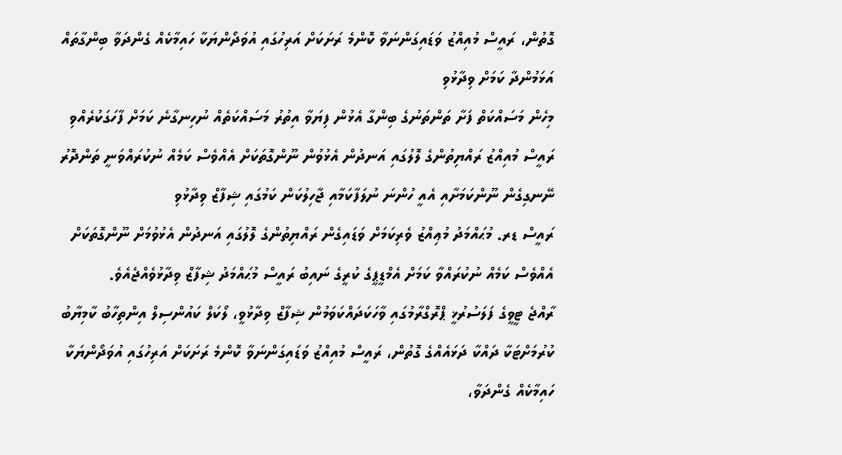ގޮތުން، ރައީސް މުއިއްޒު ވަޑައިގަންނަވާ ކޮންމެ ރަށަކަށް އަރިހުގައި އުވަދޯންޔަކާ ހައިމާކެއް ގެންދަވާ ބިންގާތައް އަޅަމުންދާ ކަމަށް ވިދާޅުވި
މިހެން މަސައްކަތް ފަށާ ތަންތަނުގެ ބިންގާ އެޅުން ފިޔަވާ އިތުރު މަސައްކަތެއް ނުހިނގާނެ ކަމަށް ފާހަގަކުރެއްވި
ރައީސް މުއިއްޒު ރައްޔިތުންގެ ލޮލުގައި އަނދުން އެޅުވުން ނޫންގޮތަކަށް އެއްވެސް ކަމެއް ނުކުރައްވަނީ ތަންދޮރު ނޭނގިގެން ނޫންކަމަށާއި އެއީ ހުންނަ ނުލަފާކަމާއި ޖާހިލުކަން ކަމުގައި ޝިފާޒް ވިދާޅުވި
ރައީސް ޑރ. މުޙައްމަދު މުޢިއްޒު ވެރިކަމަށް ވަޑައިގެން ރައްޔިތުންގެ ލޮލުގައި އަނދުން އެޅުވުމަށް ނޫންގޮތަކަށް އެއްވެސް ކަމެއް ނުކުރައްވާ ކަމަށް އެމްޑީޕީގެ ކުރީގެ ނައިބު ރައީސް މުޙައްމަދު ޝިފާޒް ވިދާޅުވެއްޖެއެވެ.
ރާއްޖެ ޓީވީގެ ފަލަސުރުޚީ ޕްރޮގްރާމުގައި ވާހަކަދައްކަވަމުން ޝިފާޒް ވިދާޅުވީ، ލޯކަލް ކައުންސިލް އިންތިހާބު ކާމިޔާބު ކުރުމަށްޓަކާ ދައްކާ ދަޅައެއްގެ ގޮތުން، ރައީސް މުއިއްޒު ވަޑައިގަންނަވާ ކޮންމެ ރަށަކަށް އަރިހުގައި އުވަދޯންޔަކާ ހައިމާކެއް ގެންދަވާ،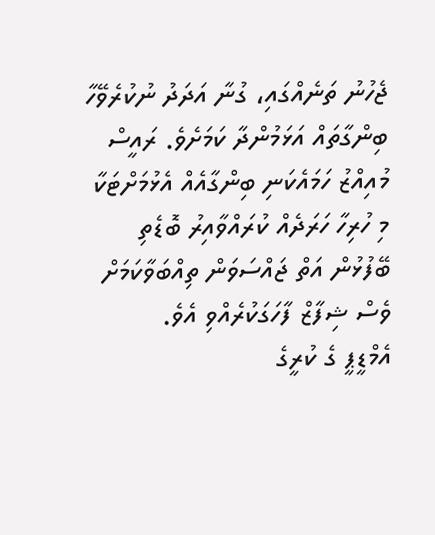ޖެހުނު ތަނެއްގައި، ގުނާ އަދަދު ނުކުރެވޭހާ ބިންގާތައް އަޅަމުންދާ ކަމަށެވެ. ރައީސް މުއިއްޒު ހަމައެކަނި ބިންގާއެއް އެޅުމަށްޓަކާ މި ހުރިހާ ހަރަދެއް ކުރައްވާއިރު ބޮޑެތި ބޭފުޅުން އަތް ޖައްސަވަން ތިއްބަވާކަމަށް ވެސް ޝިފާޒް ފާހަގަކުރެއްވި އެވެ.
އެމްޑީޕީ ގެ ކުރީގެ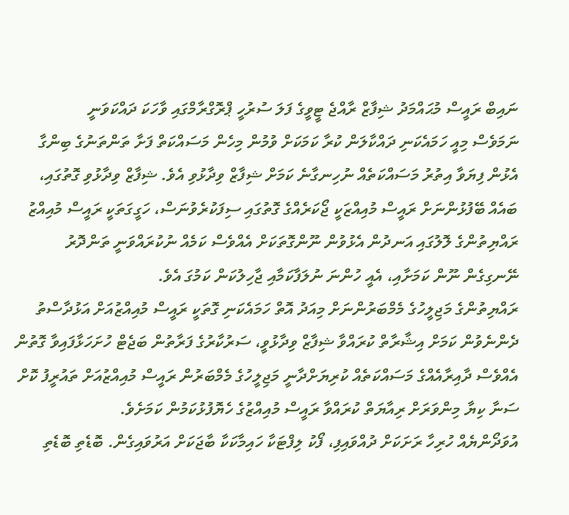ނައިބް ރައީސް މުޙައްމަދު ޝިފާޒް ރާއްޖެ ޓީވީގެ ފަލަ ސުރުހީ ޕްރޮގްރާމްގައި ވާހަކަ ދައްކަވަނީ
ނަމަވެސް މިއީ ހަމައެކަނި ދައްކާލަން ކުރާ ކަމަކަށް ވުމުން މިހެން މަސައްކަތް ފަށާ ތަންތަނުގެ ބިންގާ އެޅުން ފިޔަވާ އިތުރު މަސައްކަތެއް ނުހިނގާނެ ކަމަށް ޝިފާޒް ވިދާޅުވި އެވެ. ޝިފާޒް ވިދާޅުވި ގޮތުގައި، ބައެއް ބޭފުޅުންނަށް ރައީސް މުއިއްޒަކީ ޖޯކަރެއްގެ ގޮތުގައި ސިފަކުރެވުނަސް، ހަގީގަތަކީ ރައީސް މުއިއްޒު ރައްޔިތުންގެ ލޮލުގައި އަނދުން އެޅުވުން ނޫންގޮތަކަށް އެއްވެސް ކަމެއް ނުކުރައްވަނީ ތަންދޮރު ނޭނގިގެން ނޫން ކަމަށާއި، އެއީ ހުންނަ ނުލަފާކަމާއި ޖާހިލުކަން ކަމުގަ އެވެ.
ރައްޔިތުންގެ މަޖިލީހުގެ މެމްބަރުންނަށް މިއަދު އޮތް ހަމައެކަނި ގޮތަކީ ރައީސް މުއިއްޒުއަށް އަޅުދާސްތު ދެންނެވުން ކަމަށް އިޝާރާތް ކުރައްވާ ޝިފާޒް ވިދާޅުވީ، ސަރުކާރުގެ ފަރާތުން ބަޖެޓް ހުށަހަޅާފައިވާ ގޮތުން އެއްވެސް ދާއިރާއެއްގެ މަސައްކަތެއް ކުރިޔަށްދާނީ މަޖިލީހުގެ މެމްބަރުން ރައީސް މުއިއްޒުއަށް ތައުރީފު ކޮށް ސަނާ ކިޔާ މިންވަރަށް ރިއާޔަތް ކުރައްވާ ރައީސް މުއިއްޒުގެ ހެޔޮފުޅުކަމުން ކަމަށެވެ.
އުވަދޯންޔެއް ހުރިހާ ރަށަކަށް ދުއްވައިފި، ފޯކު ލިފްޓަކާ ހައިމާކަކާ ބާޖަކަށް އަރުވައިގެން. ބޮޑެތި ބޮޑެތި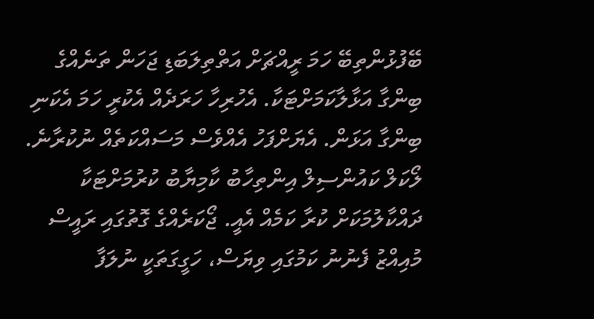ބޭފުޅުންތިބޭ ހަމަ ރީއްޗަށް އަތްތިލަބަޑި ޖަހަން ތަނެއްގެ ބިންގާ އަޅާލާކަމަށްޓަކާ. އެހުރިހާ ހަރަދެއް އެކުރީ ހަމަ އެކަނި ބިންގާ އަޅަން. އެޔަށްފަހު އެއްވެސް މަސައްކަތެއް ނުކުރާނެ. ލޯކަލް ކައުންސިލް އިންތިހާބު ކާމިޔާބު ކުރުމަށްޓަކާ ދައްކާލުމަކަށް ކުރާ ކަމެއް އެއީ. ޖޯކަރެއްގެ ގޮތުގައި ރައީސް މުއިއްޒު ފެނުނު ކަމުގައި ވިޔަސް، ހަގީގަތަކީ ނުލަފާ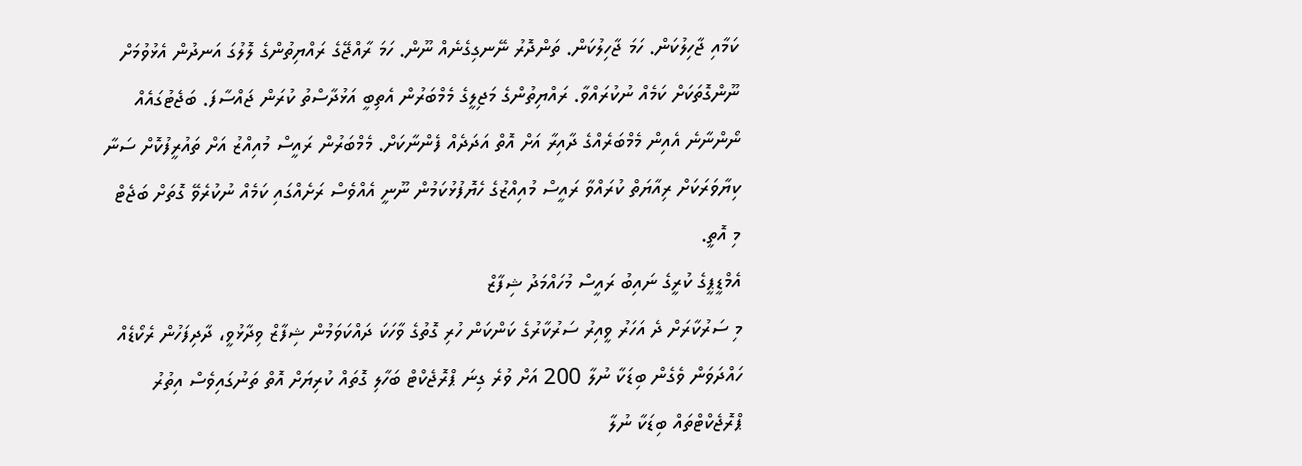ކަމާއި ޖާހިލުކަން. ހަމަ ޖާހިލުކަން. ތަންދޮރު ނޭނގިގެނެއް ނޫން. ހަމަ ރާއްޖޭގެ ރައްޔިތުންގެ ލޮލުގަ އަނދުން އެޅުވުމަށް ނޫންގޮތަކަށް ކަމެއް ނުކުރައްވާ. ރައްޔިތުންގެ މަޖިލީގެ މެމްބަރުން އެތިބީ އަޅުދާސްތު ކުރަން ޖައްސާފަ. ބަޖެޓުގައެއް ނޯންނާނެ އެއިން މެމްބަރެއްގެ ދާއިރާ އަށް އޮތް އަދަދެއް ފެންނާކަށް. މެމްބަރުން ރައީސް މުއިއްޒު އަށް ތައުރީފުކޮށް ސަނާ ކިޔާވަރަކަށް ރިއާޔަތް ކުރައްވާ ރައީސް މުއިއްޒުގެ ހެޔޮފުޅުކަމުން ނޫނީ އެއްވެސް ރަށެއްގައި ކަމެއް ނުކުރެވޭ ގޮތަށް ބަޖެޓް މި އޮތީ.
އެމްޑީޕީގެ ކުރީގެ ނައިބު ރައީސް މުހައްމަދު ޝިފާޒް
މި ސަރުކާރަށް ދެ އަހަރު ވީއިރު ސަރުކާރުގެ ކަންކަން ހުރި ގޮތުގެ ވާހަކަ ދައްކަވަމުން ޝިފާޒް ވިދާޅުވީ، ދާދިފަހުން ރެކޯޑެއް ހައްދަވަން ވެގެން ބިޑަކާ ނުލާ 200 އަށް ވުރެ ގިނަ ޕްރޮޖެކްޓް ބަހާލި ގޮތައް ކުރިޔަށް އޮތް ތަނުގައިވެސް އިތުރު ޕްރޮޖެކްޓްތައް ބިޑަކާ ނުލާ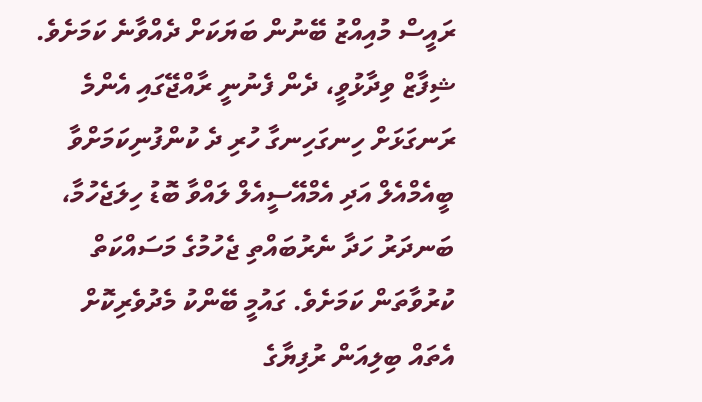ރައީސް މުއިއްޒު ބޭނުން ބަޔަކަށް ދެއްވާނެ ކަމަށެވެ.
ޝިފާޒް ވިދާޅުވީ، ދެން ފެނުނީ ރާއްޖޭގައި އެންމެ ރަނގަޅަށް ހިނގަހިނގާ ހުރި ދެ ކުންފުނިކަމަށްވާ ބީއެމްއެލް އަދި އެމްއޭސީއެލް ލައްވާ ބޮޑު ހިލަޖެހުމާ، ބަނދަރު ހަދާ ނެރުބައްތި ޖެހުމުގެ މަސައްކަތް ކުރުވާތަން ކަމަށެވެ. ގައުމީ ބޭންކު މެދުވެރިކޮށް އެތައް ބިލިއަން ރުފިޔާގެ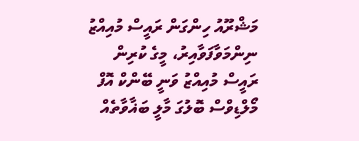މަޝްރޫއު ހިންގަން ރައީސް މުއިއްޒު ނިންމަވާފަވާއިރު، މީގެ ކުރިން ރައީސް މުއިއްޒު ވަނީ ބޭންކް އޮފް މޯލްޑިވްސް ބޮލުގަ މާލީ ބަޣާވާތެއް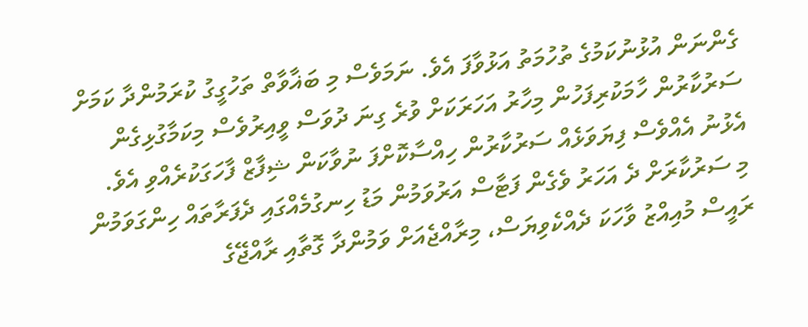ގެންނަން އުޅުނުކަމުގެ ތުހުމަތު އަޅުވާފަ އެވެ. ނަމަވެސް މި ބަޣާވާތް ތަހުގީގު ކުރަމުންދާ ކަމަށް ސަރުކާރުން ހާމަކުރިފަހުން މިހާރު އަހަރަކަށް ވުރެ ގިނަ ދުވަސް ވީއިރުވެސް މިކަމާގުޅިގެން އެޅުނު އެއްވެސް ފިޔަވަޅެއް ސަރުކާރުން ހިއްސާކޮށްފަ ނުވާކަން ޝިފާޒް ފާހަގަކުރެއްވި އެވެ.
މި ސަރުކާރަށް ދެ އަހަރު ވެގެން ފަޓާސް އަރުވަމުން މަޑު ހިނގުމެއްގައި ދެފަރާތައް ހިންގަވަމުން ރައީސް މުއިއްޒު ވާހަކަ ދެއްކެވިޔަސް، މިރާއްޖެއަށް ވަމުންދާ ގޮތާއި ރާއްޖޭގެ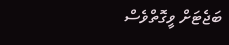ބަޖެޓަށް ވީގޮތްވެސް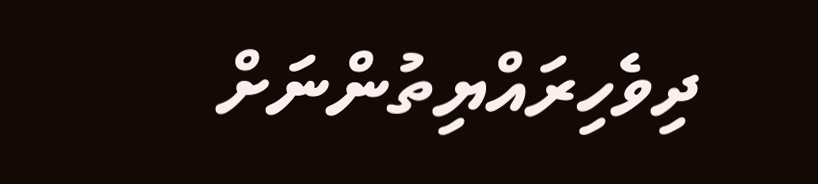ދިވެހިރައްޔިތުންނަށް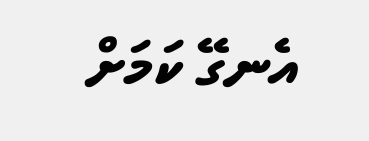އެނގޭ ކަމަށް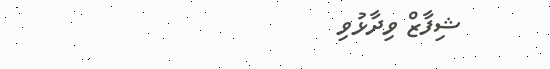ޝިފާޒް ވިދާޅުވި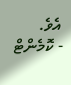އެވެ.
- ކޮމެންޓް